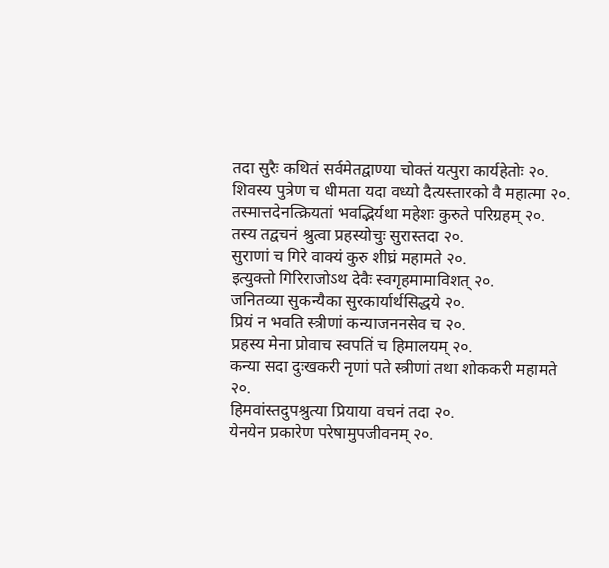तदा सुरैः कथितं सर्वमेतद्वाण्या चोक्तं यत्पुरा कार्यहेतोः २०.
शिवस्य पुत्रेण च धीमता यदा वध्यो दैत्यस्तारको वै महात्मा २०.
तस्मात्तदेनत्क्रियतां भवद्भिर्यथा महेशः कुरुते परिग्रहम् २०.
तस्य तद्वचनं श्रुत्वा प्रहस्योचुः सुरास्तदा २०.
सुराणां च गिरे वाक्यं कुरु शीघ्रं महामते २०.
इत्युक्तो गिरिराजोऽथ देवैः स्वगृहमामाविशत् २०.
जनितव्या सुकन्यैका सुरकार्यार्थसिद्धये २०.
प्रियं न भवति स्त्रीणां कन्याजननसेव च २०.
प्रहस्य मेना प्रोवाच स्वपतिं च हिमालयम् २०.
कन्या सदा दुःखकरी नृणां पते स्त्रीणां तथा शोककरी महामते २०.
हिमवांस्तदुपश्रुत्या प्रियाया वचनं तदा २०.
येनयेन प्रकारेण परेषामुपजीवनम् २०.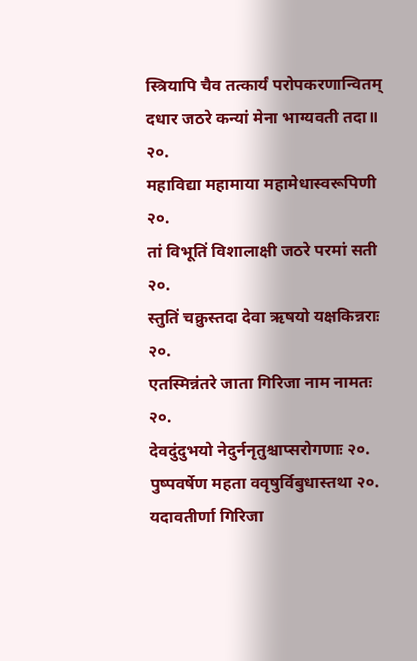स्त्रियापि चैव तत्कार्यं परोपकरणान्वितम् दधार जठरे कन्यां मेना भाग्यवती तदा॥ २०.
महाविद्या महामाया महामेधास्वरूपिणी २०.
तां विभूतिं विशालाक्षी जठरे परमां सती २०.
स्तुतिं चक्रुस्तदा देवा ऋषयो यक्षकिन्नराः २०.
एतस्मिन्नंतरे जाता गिरिजा नाम नामतः २०.
देवदुंदुभयो नेदुर्ननृतुश्चाप्सरोगणाः २०.
पुष्पवर्षेण महता ववृषुर्विबुधास्तथा २०.
यदावतीर्णा गिरिजा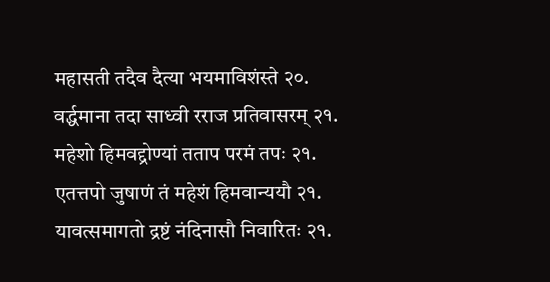महासती तदैव दैत्या भयमाविशंस्ते २०.
वर्द्धमाना तदा साध्वी रराज प्रतिवासरम् २१.
महेशो हिमवद्द्रोण्यां तताप परमं तपः २१.
एतत्तपो जुषाणं तं महेशं हिमवान्ययौ २१.
यावत्समागतो द्रष्टं नंदिनासौ निवारितः २१.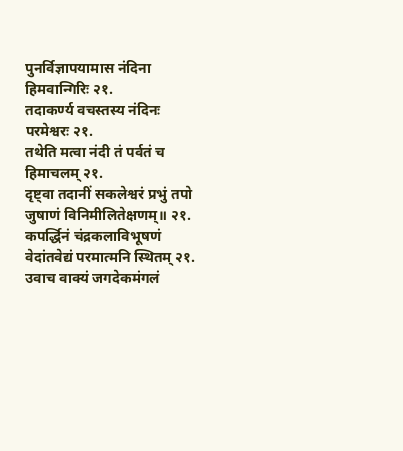पुनर्विज्ञापयामास नंदिना हिमवान्गिरिः २१.
तदाकर्ण्य वचस्तस्य नंदिनः परमेश्वरः २१.
तथेति मत्वा नंदी तं पर्वतं च हिमाचलम् २१.
दृष्ट्वा तदानीं सकलेश्वरं प्रभुं तपो जुषाणं विनिमीलितेक्षणम्॥ २१.
कपर्द्धिनं चंद्रकलाविभूषणं वेदांतवेद्यं परमात्मनि स्थितम् २१.
उवाच वाक्यं जगदेकमंगलं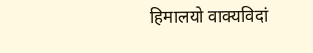हिमालयो वाक्यविदां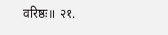वरिष्ठः॥ २१.